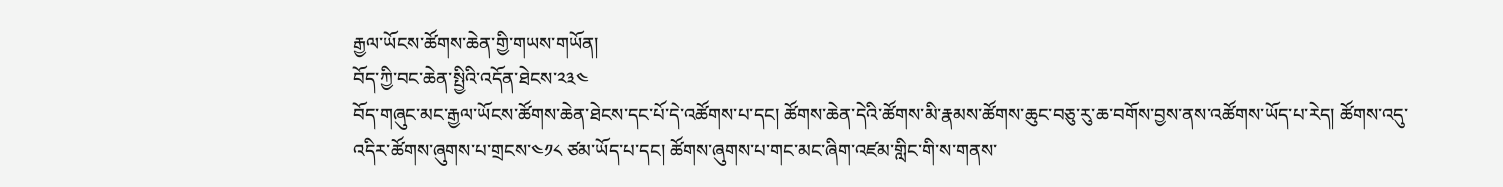རྒྱལ་ཡོངས་ཚོགས་ཆེན་གྱི་གཡས་གཡོན།
བོད་ཀྱི་བང་ཆེན་སྤྱིའི་འདོན་ཐེངས་༢༣༤
བོད་གཞུང་མང་རྒྱལ་ཡོངས་ཚོགས་ཆེན་ཐེངས་དང་པོ་དེ་འཚོགས་པ་དང། ཚོགས་ཆེན་དེའི་ཚོགས་མི་རྣམས་ཚོགས་ཆུང་བཅུ་རུ་ཆ་བགོས་བྱས་ནས་འཚོགས་ཡོད་པ་རེད། ཚོགས་འདུ་འདིར་ཚོགས་ཞུགས་པ་གྲངས་༤༡༨ ཙམ་ཡོད་པ་དང། ཚོགས་ཞུགས་པ་གང་མང་ཞིག་འཛམ་གླིང་གི་ས་གནས་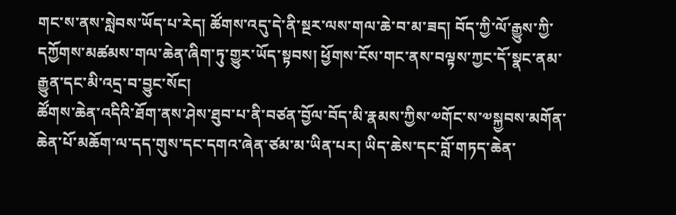གང་ས་ནས་སླེབས་ཡོད་པ་རེད། ཚོགས་འདུ་དེ་ནི་སྔར་ལས་གལ་ཆེ་བ་མ་ཟད། བོད་ཀྱི་ལོ་རྒྱུས་ཀྱི་དཀྱོགས་མཚམས་གལ་ཆེན་ཞིག་ཏུ་གྱུར་ཡོད་སྟབས། ཕྱོགས་ངོས་གང་ནས་བལྟས་ཀྱང་དོ་སྣང་ནམ་རྒྱུན་དང་མི་འདྲ་བ་བྱུང་སོང།
ཚོགས་ཆེན་འདིའི་ཐོག་ནས་ཤེས་ཐུབ་པ་ནི་བཙན་བྱོལ་བོད་མི་རྣམས་ཀྱིས་༧གོང་ས་༧སྐྱབས་མགོན་ཆེན་པོ་མཆོག་ལ་དད་གུས་དང་དགའ་ཞེན་ཙམ་མ་ཡིན་པར། ཡིད་ཆེས་དང་བློ་གཏད་ཆེན་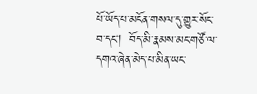པོ་ཡོད་པ་མངོན་གསལ་དུ་གྱུར་སོང་བ་དང།  བོད་མི་རྣམས་མང་གཙོ་ལ་དགའ་ཞེན་མེད་པ་མིན་ཡང་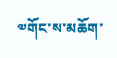༧གོང་ས་མཆོག་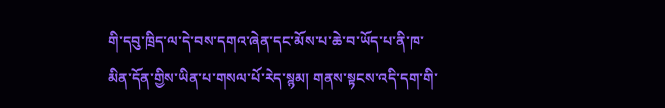གི་དབུ་ཁྲིད་ལ་དེ་བས་དགའ་ཞེན་དང་མོས་པ་ཆེ་བ་ཡོད་པ་ནི་ཁ་མིན་དོན་གྱིས་ཡིན་པ་གསལ་པོ་རེད་སྙམ། གནས་སྟངས་འདི་དག་གི་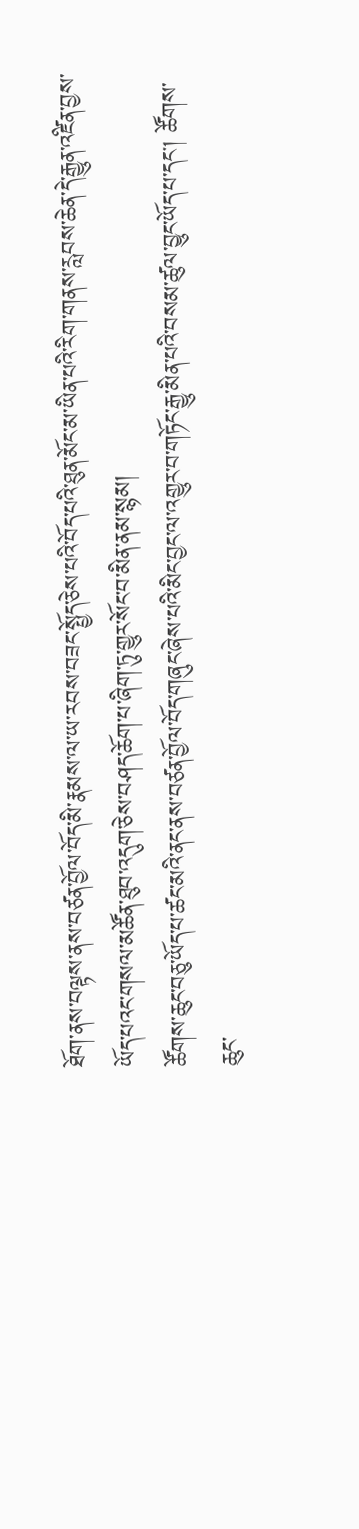ཐོག་ནས་བལྟས་ནས་བཙན་བྱོལ་བོད་མི་རྣམས་ལ་ཡ་རབས་བཟང་སྤྱོད་ཅེས་པའི་བོད་པའི་ཐུན་མོང་མ་ཡིན་པའི་རིག་གནས་རླབས་ཆེན་དེ་རྒྱུན་འཛིན་བྱས་ཡོད་པའང་གསལ་མཚོན་ཐུབ་འདུག་ཅེས་བཤད་ཆོག་པ་ཞིག་ཏུ་གྱུར་སོང་བ་མིན་ནམ་སྙམ།
ཚོགས་ཆུང་བཅུ་ཡོད་པ་ཚང་མའི་ནང་ནས་བཙན་བྱོལ་བོད་གཞུང་ཞེས་པའི་མིང་བྱང་ལ་འགྱུར་བ་གཏོང་རྒྱུ་མིན་པའི་བསམ་ཚུལ་བྱུང་ཡོད་པ་དང། ཚོགས་ཆུང་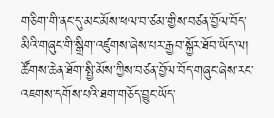གཅིག་གི་ནང་དུ་མང་མོས་ཕལ་བ་ཙམ་གྱིས་བཙན་བྱོལ་བོད་མིའི་གཞུང་གི་སྒྲིག་འཛུགས་ཞེས་པར་རྒྱབ་སྐྱོར་ཐོབ་ཡོད་ལ། ཚོགས་ཆེན་ཐོག་སྤྱི་མོས་ཀྱིས་བཙན་བྱོལ་བོད་གཞུང་ཞེས་རང་འཇགས་དགོས་པའི་ཐག་གཅོད་བྱུང་ཡོད་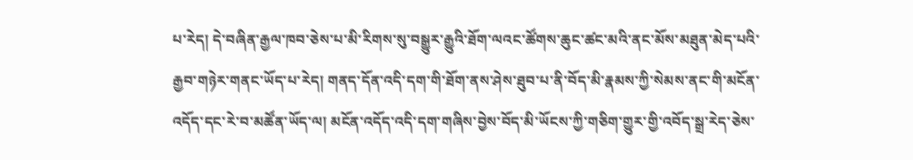པ་རེད། དེ་བཞིན་རྒྱལ་ཁབ་ཅེས་པ་མི་རིགས་སུ་བསྒྱུར་རྒྱུའི་ཐོག་ལའང་ཚོགས་ཆུང་ཚང་མའི་ནང་མོས་མཐུན་མེད་པའི་རྒྱབ་གཉེར་གནང་ཡོད་པ་རེད། གནད་དོན་འདི་དག་གི་ཐོག་ནས་ཤེས་ཐུབ་པ་ནི་བོད་མི་རྣམས་ཀྱི་སེམས་ནང་གི་མངོན་འདོད་དང་རེ་བ་མཚོན་ཡོད་ལ། མངོན་འདོད་འདི་དག་གཞིས་བྱེས་བོད་མི་ཡོངས་ཀྱི་གཅིག་གྱུར་གྱི་འབོད་སྒྲ་རེད་ཅེས་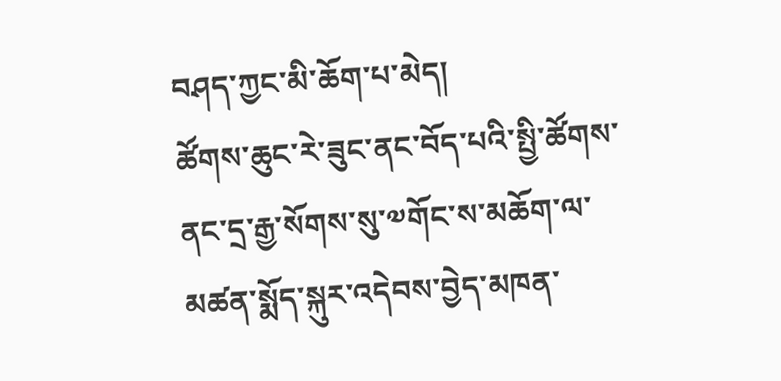བཤད་ཀྱང་མི་ཆོག་པ་མེད།
ཚོགས་ཆུང་རེ་ཟུང་ནང་བོད་པའི་སྤྱི་ཚོགས་ནང་དྲ་རྒྱ་སོགས་སུ་༧གོང་ས་མཆོག་ལ་མཚན་སྨོད་སྐུར་འདེབས་བྱེད་མཁན་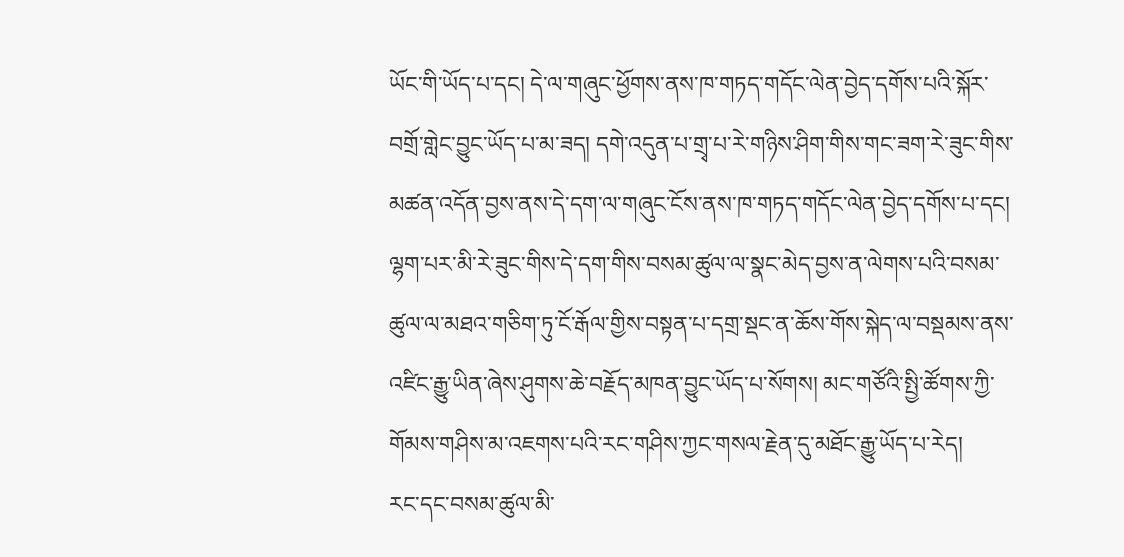ཡོང་གི་ཡོད་པ་དང། དེ་ལ་གཞུང་ཕྱོགས་ནས་ཁ་གཏད་གདོང་ལེན་བྱེད་དགོས་པའི་སྐོར་བགྲོ་གླེང་བྱུང་ཡོད་པ་མ་ཟད། དགེ་འདུན་པ་གྲྭ་པ་རེ་གཉིས་ཤིག་གིས་གང་ཟག་རེ་ཟུང་གིས་མཚན་འདོན་བྱས་ནས་དེ་དག་ལ་གཞུང་ངོས་ནས་ཁ་གཏད་གདོང་ལེན་བྱེད་དགོས་པ་དང། ལྷག་པར་མི་རེ་ཟུང་གིས་དེ་དག་གིས་བསམ་ཚུལ་ལ་སྣང་མེད་བྱས་ན་ལེགས་པའི་བསམ་ཚུལ་ལ་མཐའ་གཅིག་ཏུ་ངོ་རྒོལ་གྱིས་བསྟན་པ་དགྲ་སྡང་ན་ཆོས་གོས་སྐེད་ལ་བསྡམས་ནས་འཛིང་རྒྱུ་ཡིན་ཞེས་ཤུགས་ཆེ་བརྗོད་མཁན་བྱུང་ཡོད་པ་སོགས། མང་གཙོའི་སྤྱི་ཚོགས་ཀྱི་གོམས་གཤིས་མ་འཇགས་པའི་རང་གཤིས་ཀྱང་གསལ་རྗེན་དུ་མཐོང་རྒྱུ་ཡོད་པ་རེད།
རང་དང་བསམ་ཚུལ་མི་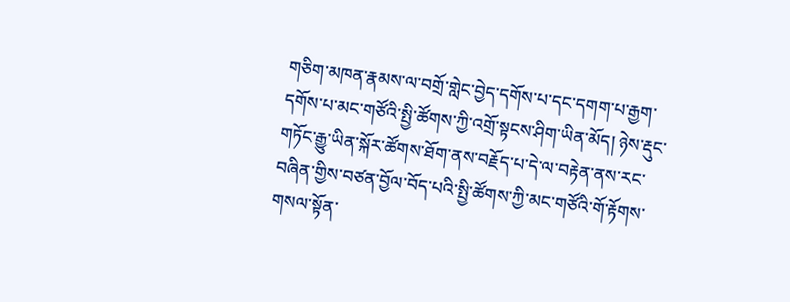གཅིག་མཁན་རྣམས་ལ་བགྲོ་གླེང་བྱེད་དགོས་པ་དང་དགག་པ་རྒྱག་དགོས་པ་མང་གཙོའི་སྤྱི་ཚོགས་ཀྱི་འགྲོ་སྟངས་ཤིག་ཡིན་མོད། ཉེས་རྡུང་གཏོང་རྒྱུ་ཡིན་སྐོར་ཚོགས་ཐོག་ནས་བརྗོད་པ་དེ་ལ་བརྟེན་ནས་རང་བཞིན་གྱིས་བཙན་བྱོལ་བོད་པའི་སྤྱི་ཚོགས་ཀྱི་མང་གཙོའི་གོ་རྟོགས་གསལ་སྟོན་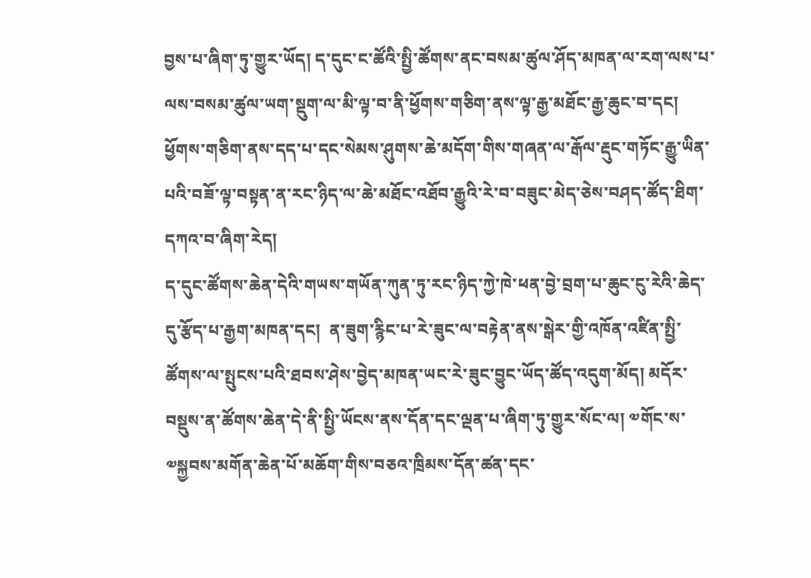བྱས་པ་ཞིག་ཏུ་གྱུར་ཡོད། ད་དུང་ང་ཚོའི་སྤྱི་ཚོགས་ནང་བསམ་ཚུལ་ཤོད་མཁན་ལ་རག་ལས་པ་ལས་བསམ་ཚུལ་ཡག་སྡུག་ལ་མི་ལྟ་བ་ནི་ཕྱོགས་གཅིག་ནས་ལྟ་རྒྱ་མཐོང་རྒྱ་ཆུང་བ་དང། ཕྱོགས་གཅིག་ནས་དད་པ་དང་སེམས་ཤུགས་ཆེ་མདོག་གིས་གཞན་ལ་རྒོལ་རྡུང་གཏོང་རྒྱུ་ཡིན་པའི་བཟོ་ལྟ་བསྟན་ན་རང་ཉིད་ལ་ཆེ་མཐོང་འཐོབ་རྒྱུའི་རེ་བ་བཟུང་མེད་ཅེས་བཤད་ཚོད་ཐིག་དཀའ་བ་ཞིག་རེད།
ད་དུང་ཚོགས་ཆེན་དེའི་གཡས་གཡོན་ཀུན་ཏུ་རང་ཉིད་ཀྱེ་ཁེ་ཕན་བྱེ་བྲག་པ་ཆུང་ངུ་རེའི་ཆེད་དུ་རྩོད་པ་རྒྱག་མཁན་དང།  ན་ཟུག་རྙིང་པ་རེ་ཟུང་ལ་བརྟེན་ནས་སྒེར་གྱི་འཁོན་འཛིན་སྤྱི་ཚོགས་ལ་སྤུངས་པའི་ཐབས་ཤེས་བྱེད་མཁན་ཡང་རེ་ཟུང་བྱུང་ཡོད་ཚོད་འདུག་མོད། མདོར་བསྡུས་ན་ཚོགས་ཆེན་དེ་ནི་སྤྱི་ཡོངས་ནས་དོན་དང་ལྡན་པ་ཞིག་ཏུ་གྱུར་སོང་ལ། ༧གོང་ས་༧སྐྱབས་མགོན་ཆེན་པོ་མཆོག་གིས་བཅའ་ཁྲིམས་དོན་ཚན་དང་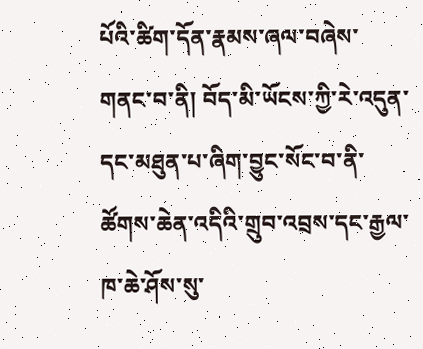པོའི་ཚིག་དོན་རྣམས་ཞལ་བཞེས་གནང་བ་ནི། བོད་མི་ཡོངས་ཀྱི་རེ་འདུན་དང་མཐུན་པ་ཞིག་བྱུང་སོང་བ་ནི་ཚོགས་ཆེན་འདིའི་གྲུབ་འབྲས་དང་རྒྱལ་ཁ་ཆེ་ཤོས་སུ་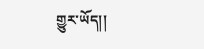གྱུར་ཡོད།།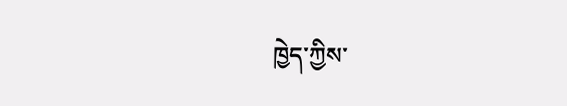ཁྱེད་ཀྱིས་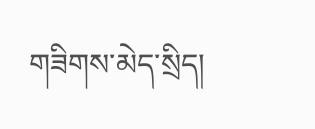གཟིགས་མེད་སྲིད།